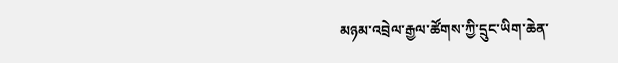མཉམ་འབྲེལ་རྒྱལ་ཚོགས་ཀྱི་དྲུང་ཡིག་ཆེན་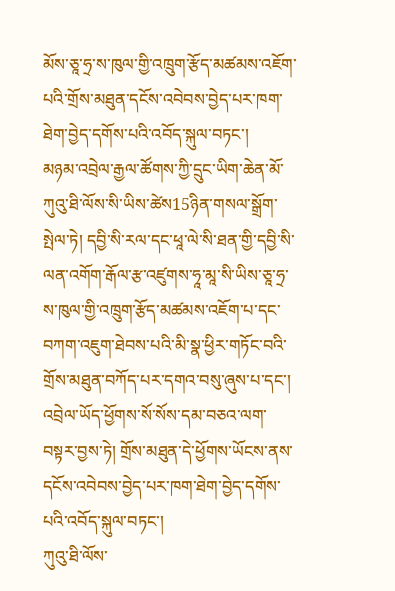མོས་ཅཱ་ཧྲ་ས་ཁུལ་གྱི་འཁྲུག་རྩོད་མཚམས་འཇོག་པའི་གྲོས་མཐུན་དངོས་འབེབས་བྱེད་པར་ཁག་ཐེག་བྱེད་དགོས་པའི་འབོད་སྐུལ་བཏང་།
མཉམ་འབྲེལ་རྒྱལ་ཚོགས་ཀྱི་དྲུང་ཡིག་ཆེན་མོ་ཀུའུ་ཐི་ལོས་སི་ཡིས་ཚེས15ཉིན་གསལ་སྒྲོག་སྤེལ་ཏེ། དབྱི་སི་རལ་དང་ཕཱ་ལེ་སི་ཐན་གྱི་དབྱི་སི་ལན་འགོག་རྒོལ་རྩ་འཛུགས་ཧཱ་མཱ་སི་ཡིས་ཅཱ་ཧྲ་ས་ཁུལ་གྱི་འཁྲུག་རྩོད་མཚམས་འཇོག་པ་དང་བཀག་འཇུག་ཐེབས་པའི་མི་སྣ་ཕྱིར་གཏོང་བའི་གྲོས་མཐུན་བཀོད་པར་དགའ་བསུ་ཞུས་པ་དང་། འབྲེལ་ཡོད་ཕྱོགས་སོ་སོས་དམ་བཅའ་ལག་བསྟར་བྱས་ཏེ། གྲོས་མཐུན་དེ་ཕྱོགས་ཡོངས་ནས་དངོས་འབེབས་བྱེད་པར་ཁག་ཐེག་བྱེད་དགོས་པའི་འབོད་སྐུལ་བཏང་།
ཀུའུ་ཐི་ལོས་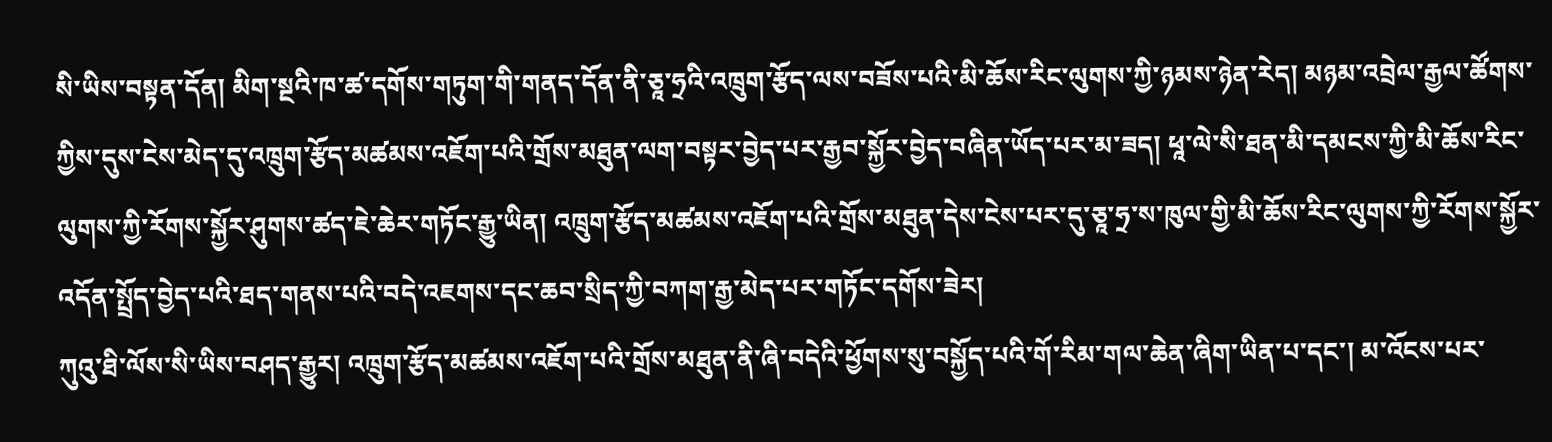སི་ཡིས་བསྟན་དོན། མིག་སྔའི་ཁ་ཚ་དགོས་གཏུག་གི་གནད་དོན་ནི་ཅཱ་ཧྲའི་འཁྲུག་རྩོད་ལས་བཟོས་པའི་མི་ཆོས་རིང་ལུགས་ཀྱི་ཉམས་ཉེན་རེད། མཉམ་འབྲེལ་རྒྱལ་ཚོགས་ཀྱིས་དུས་ངེས་མེད་དུ་འཁྲུག་རྩོད་མཚམས་འཇོག་པའི་གྲོས་མཐུན་ལག་བསྟར་བྱེད་པར་རྒྱབ་སྐྱོར་བྱེད་བཞིན་ཡོད་པར་མ་ཟད། ཕཱ་ལེ་སི་ཐན་མི་དམངས་ཀྱི་མི་ཆོས་རིང་ལུགས་ཀྱི་རོགས་སྐྱོར་ཤུགས་ཚད་ཇེ་ཆེར་གཏོང་རྒྱུ་ཡིན། འཁྲུག་རྩོད་མཚམས་འཇོག་པའི་གྲོས་མཐུན་དེས་ངེས་པར་དུ་ཅཱ་ཧྲ་ས་ཁུལ་གྱི་མི་ཆོས་རིང་ལུགས་ཀྱི་རོགས་སྐྱོར་འདོན་སྤྲོད་བྱེད་པའི་ཐད་གནས་པའི་བདེ་འཇགས་དང་ཆབ་སྲིད་ཀྱི་བཀག་རྒྱ་མེད་པར་གཏོང་དགོས་ཟེར།
ཀུའུ་ཐི་ལོས་སི་ཡིས་བཤད་རྒྱུར། འཁྲུག་རྩོད་མཚམས་འཇོག་པའི་གྲོས་མཐུན་ནི་ཞི་བདེའི་ཕྱོགས་སུ་བསྐྱོད་པའི་གོ་རིམ་གལ་ཆེན་ཞིག་ཡིན་པ་དང་། མ་འོངས་པར་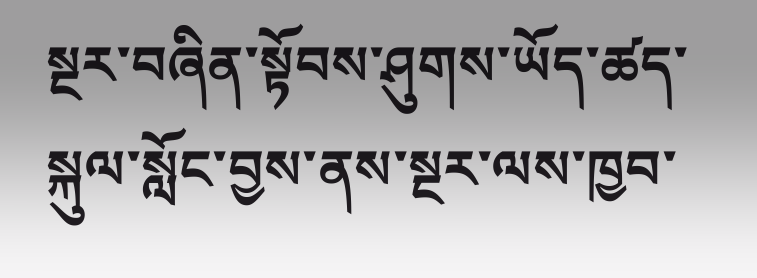སྔར་བཞིན་སྟོབས་ཤུགས་ཡོད་ཚད་སྐུལ་སློང་བྱས་ནས་སྔར་ལས་ཁྱབ་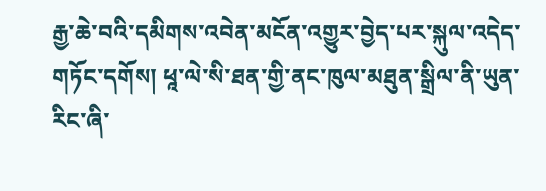རྒྱ་ཆེ་བའི་དམིགས་འབེན་མངོན་འགྱུར་བྱེད་པར་སྐུལ་འདེད་གཏོང་དགོས། ཕཱ་ལེ་སི་ཐན་གྱི་ནང་ཁུལ་མཐུན་སྒྲིལ་ནི་ཡུན་རིང་ཞི་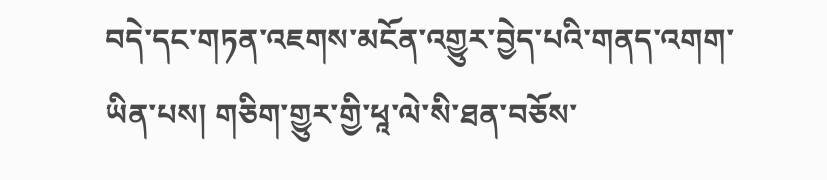བདེ་དང་གཏན་འཇགས་མངོན་འགྱུར་བྱེད་པའི་གནད་འགག་ཡིན་པས། གཅིག་གྱུར་གྱི་ཕཱ་ལེ་སི་ཐན་བཅོས་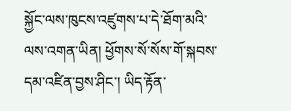སྐྱོང་ལས་ཁུངས་འཛུགས་པ་དེ་ཐོག་མའི་ལས་འགན་ཡིན། ཕྱོགས་སོ་སོས་གོ་སྐབས་དམ་འཛིན་བྱས་ཤིང་། ཡིད་རྟོན་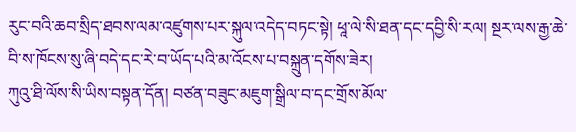རུང་བའི་ཆབ་སྲིད་ཐབས་ལམ་འཛུགས་པར་སྐུལ་འདེད་བཏང་སྟེ། ཕཱ་ལེ་སི་ཐན་དང་དབྱི་སི་རལ། སྔར་ལས་རྒྱ་ཆེ་བི་ས་ཁོངས་སུ་ཞི་བདེ་དང་རེ་བ་ཡོད་པའི་མ་འོངས་པ་བསྐྲུན་དགོས་ཟེར།
ཀུའུ་ཐི་ལོས་སི་ཡིས་བསྟན་དོན། བཙན་བཟུང་མཇུག་སྒྲིལ་བ་དང་གྲོས་མོལ་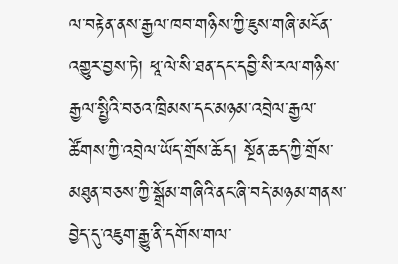ལ་བརྟེན་ནས་རྒྱལ་ཁབ་གཉིས་ཀྱི་ཇུས་གཞི་མངོན་འགྱུར་བྱས་ཏེ། ཕཱ་ལེ་སི་ཐན་དང་དབྱི་སི་རལ་གཉིས་རྒྱལ་སྤྱིའི་བཅའ་ཁྲིམས་དང་མཉམ་འབྲེལ་རྒྱལ་ཚོགས་ཀྱི་འབྲེལ་ཡོད་གྲོས་ཆོད། སྔོན་ཆད་ཀྱི་གྲོས་མཐུན་བཅས་ཀྱི་སྒྲོམ་གཞིའི་ནང་ཞི་བདེ་མཉམ་གནས་བྱེད་དུ་འཇུག་རྒྱུ་ནི་དགོས་གལ་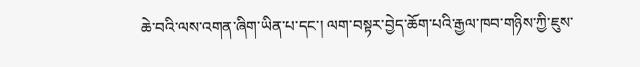ཆེ་བའི་ལས་འགན་ཞིག་ཡིན་པ་དང་། ལག་བསྟར་བྱེད་ཆོག་པའི་རྒྱལ་ཁབ་གཉིས་ཀྱི་ཇུས་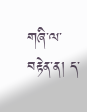གཞི་ལ་བརྟེན་ན། ད་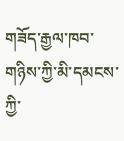གཟོད་རྒྱལ་ཁབ་གཉིས་ཀྱི་མི་དམངས་ཀྱི་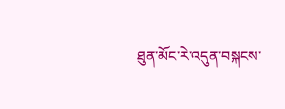ཐུན་མོང་རེ་འདུན་བསྐངས་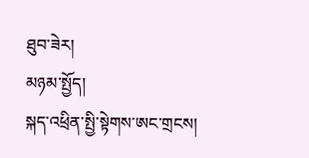ཐུབ་ཟེར།
མཉམ་སྤྱོད།
སྐད་འཕྲིན་སྤྱི་སྟེགས་ཨང་གྲངས།